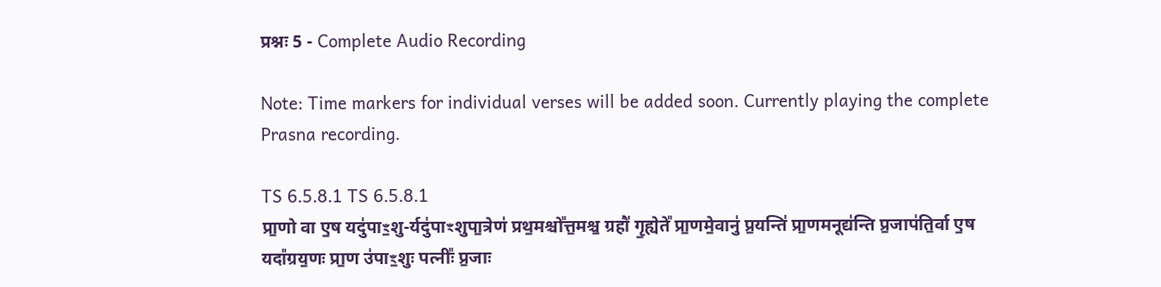प्रश्नः 5 - Complete Audio Recording

Note: Time markers for individual verses will be added soon. Currently playing the complete Prasna recording.

TS 6.5.8.1 TS 6.5.8.1
प्रा॒णो वा ए॒ष यदु॑पाꣳ॒शु-र्यदु॑पाꣳशुपा॒त्रेण॑ प्रथ॒मश्चो᳚त्त॒मश्च॒ ग्रहौ॑ गृ॒ह्येते᳚ प्रा॒णमे॒वानु॑ प्र॒यन्ति॑ प्रा॒णमनूद्य॑न्ति प्र॒जाप॑ति॒र्वा ए॒ष यदा᳚ग्रय॒णः प्रा॒ण उ॑पाꣳ॒शुः पत्नीः᳚ प्र॒जाः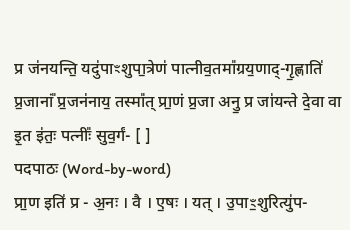प्र ज॑नयन्ति॒ यदु॑पाꣳशुपा॒त्रेण॑ पात्नीव॒तमा᳚ग्रय॒णाद्-गृ॒ह्णाति॑ प्र॒जानां᳚ प्र॒जन॑नाय॒ तस्मा᳚त् प्रा॒णं प्र॒जा अनु॒ प्र जा॑यन्ते दे॒वा वा इ॒त इ॑तः॒ पत्नीः᳚ सुव॒र्गं- [ ]
पदपाठः (Word-by-word)
प्रा॒ण इति॑ प्र - अ॒नः । वै । ए॒षः । यत् । उ॒पाꣳ॒शुरित्यु॑प-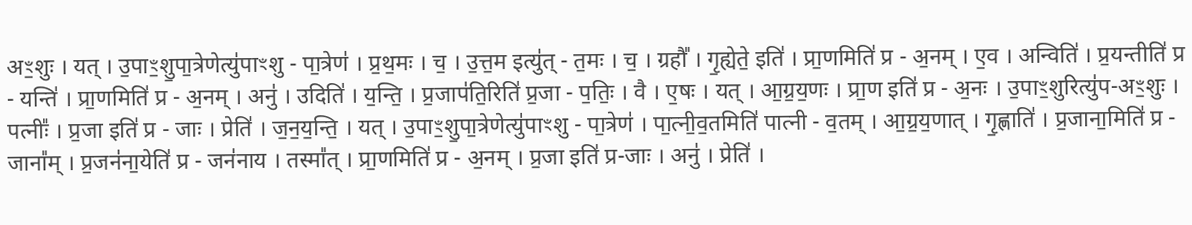अꣳ॒शुः । यत् । उ॒पाꣳ॒शु॒पा॒त्रेणेत्यु॑पाꣳशु - पा॒त्रेण॑ । प्र॒थ॒मः । च॒ । उ॒त्त॒म इत्यु॑त् - त॒मः । च॒ । ग्रहौ᳚ । गृ॒ह्येते॒ इति॑ । प्रा॒णमिति॑ प्र - अ॒नम् । ए॒व । अन्विति॑ । प्र॒यन्तीति॑ प्र - यन्ति॑ । प्रा॒णमिति॑ प्र - अ॒नम् । अनु॑ । उदिति॑ । य॒न्ति॒ । प्र॒जाप॑ति॒रिति॑ प्र॒जा - प॒तिः॒ । वै । ए॒षः । यत् । आ॒ग्र॒य॒णः । प्रा॒ण इति॑ प्र - अ॒नः । उ॒पाꣳ॒शुरित्यु॑प-अꣳ॒शुः । पत्नीः᳚ । प्र॒जा इति॑ प्र - जाः । प्रेति॑ । ज॒न॒य॒न्ति॒ । यत् । उ॒पाꣳ॒शु॒पा॒त्रेणेत्यु॑पाꣳशु - पा॒त्रेण॑ । पा॒त्नी॒व॒तमिति॑ पात्नी - व॒तम् । आ॒ग्र॒य॒णात् । गृ॒ह्णाति॑ । प्र॒जाना॒मिति॑ प्र - जाना᳚म् । प्र॒जन॑ना॒येति॑ प्र - जन॑नाय । तस्मा᳚त् । प्रा॒णमिति॑ प्र - अ॒नम् । प्र॒जा इति॑ प्र-जाः । अनु॑ । प्रेति॑ ।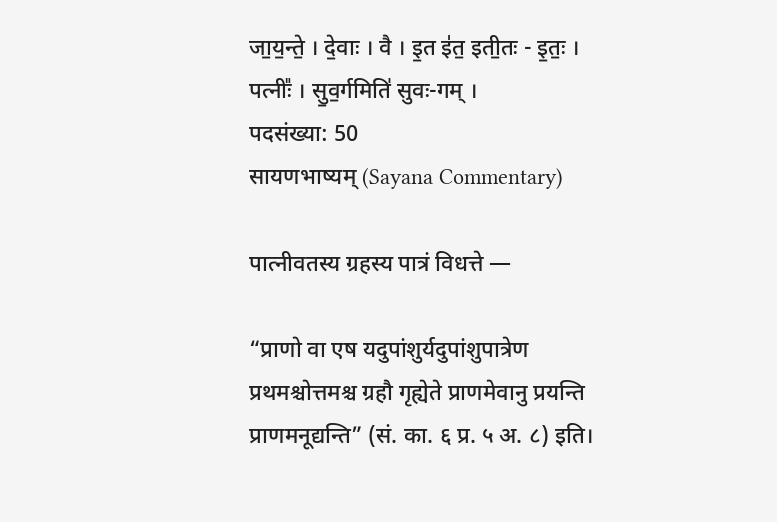जा॒य॒न्ते॒ । दे॒वाः । वै । इ॒त इ॑त॒ इती॒तः - इ॒तः॒ । पत्नीः᳚ । सु॒व॒र्गमिति॑ सुवः-गम् ।
पदसंख्या: 50
सायणभाष्यम् (Sayana Commentary)

पात्नीवतस्य ग्रहस्य पात्रं विधत्ते —

“प्राणो वा एष यदुपांशुर्यदुपांशुपात्रेण प्रथमश्चोत्तमश्च ग्रहौ गृह्येते प्राणमेवानु प्रयन्ति प्राणमनूद्यन्ति” (सं. का. ६ प्र. ५ अ. ८) इति।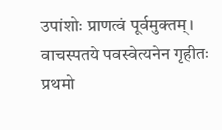उपांशोः प्राणत्वं पूर्वमुक्तम्। वाचस्पतये पवस्वेत्यनेन गृहीतः प्रथमो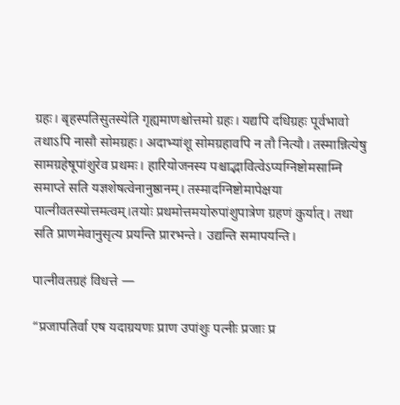ग्रहः। बृहस्पतिसुतस्येति गृह्यमाणश्चोत्तमो ग्रहः। यद्यपि दधिग्रहः पूर्वभावो तथाऽपि नासौ सोमग्रहः। अदाभ्यांशू सोमग्रहावपि न तौ नित्यौ। तस्मान्नित्येषु सामग्रहेषूपांशुरेव प्रथमः। हारियोजनस्य पश्चाद्भावित्वेऽप्यग्निष्टोमसाम्नि समाप्ते सति यज्ञशेषत्वेनानुष्ठानम्। तस्मादग्निष्टोमापेक्षया पात्नीवतस्योत्तमत्वम्।तयोः प्रथमोत्तमयोरुपांशुपात्रेण ग्रहणं कुर्यात्। तथा सति प्राणमेवानुसृत्य प्रयन्ति प्रारभन्ते। उद्यन्ति समापयन्ति।

पात्नीवतग्रहं विधत्ते —

“प्रजापतिर्वा एष यदाग्रयणः प्राण उपांशुः पत्नीः प्रजाः प्र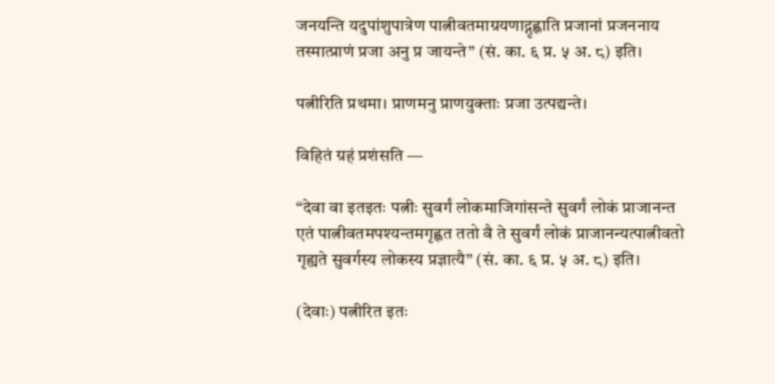जनयन्ति यदुपांशुपात्रेण पात्नीवतमाग्रयणाद्गृह्णाति प्रजानां प्रजननाय तस्मात्प्राणं प्रजा अनु प्र जायन्ते” (सं. का. ६ प्र. ५ अ. ८) इति।

पत्नीरिति प्रथमा। प्राणमनु प्राणयुक्ताः प्रजा उत्पद्यन्ते।

विहितं ग्रहं प्रशंसति —

“देवा वा इतइतः पत्नीः सुवर्गं लोकमाजिगांसन्ते सुवर्गं लोकं प्राजानन्त एतं पात्नीवतमपश्यन्तमगृह्णत ततो वै ते सुवर्गं लोकं प्राजानन्यत्पात्नीवतो गृह्यते सुवर्गस्य लोकस्य प्रज्ञात्यै” (सं. का. ६ प्र. ५ अ. ८) इति।

(देवाः) पत्नीरित इतः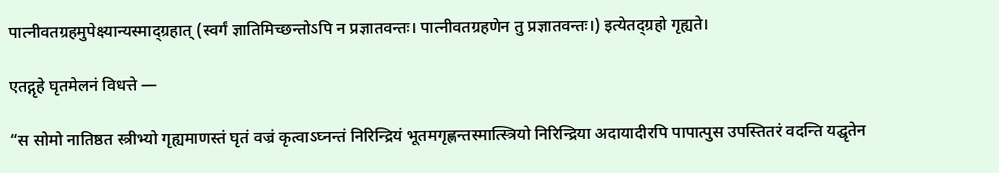पात्नीवतग्रहमुपेक्ष्यान्यस्माद्ग्रहात् (स्वर्गं ज्ञातिमिच्छन्तोऽपि न प्रज्ञातवन्तः। पात्नीवतग्रहणेन तु प्रज्ञातवन्तः।) इत्येतद्ग्रहो गृह्यते।

एतद्गृहे घृतमेलनं विधत्ते —

“स सोमो नातिष्ठत स्त्रीभ्यो गृह्यमाणस्तं घृतं वज्रं कृत्वाऽघ्नन्तं निरिन्द्रियं भूतमगृह्णन्तस्मात्स्त्रियो निरिन्द्रिया अदायादीरपि पापात्पुस उपस्तितरं वदन्ति यद्घृतेन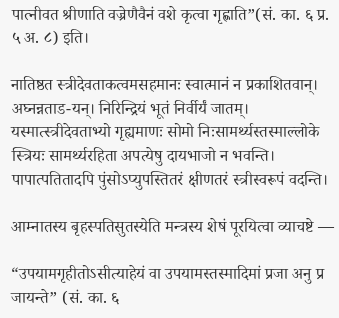पात्नीवत श्रीणाति वज्रेणैवैनं वशे कृत्वा गृह्णाति”(सं. का. ६ प्र. ५ अ. ८) इति।

नातिष्ठत स्त्रीदेवताकत्वमसहमानः स्वात्मानं न प्रकाशितवान्। अघ्नन्नताड-यन्। निरिन्द्रियं भूतं निर्वीर्यं जातम्। यस्मात्स्त्रीदेवताभ्यो गृह्यमाणः सोमो निःसामर्थ्यस्तस्माल्लोके स्त्रियः सामर्थ्यरहिता अपत्येषु दायभाजो न भवन्ति। पापात्पतितादपि पुंसोऽप्युपस्तितरं क्षीणतरं स्त्रीस्वरूपं वदन्ति।

आम्नातस्य बृहस्पतिसुतस्येति मन्त्रस्य शेषं पूरयित्वा व्याचष्टे —

“उपयामगृहीतोऽसीत्याहेयं वा उपयामस्तस्मादिमां प्रजा अनु प्र जायन्ते” (सं. का. ६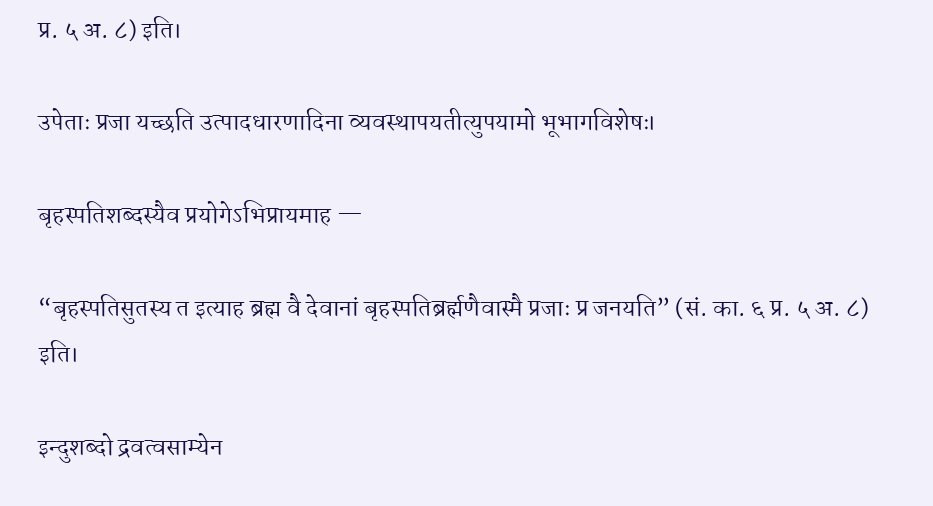प्र. ५ अ. ८) इति।

उपेताः प्रजा यच्छति उत्पादधारणादिना व्यवस्थापयतीत्युपयामो भूभागविशेषः।

बृहस्पतिशब्दस्यैव प्रयोगेऽभिप्रायमाह —

“बृहस्पतिसुतस्य त इत्याह ब्रह्म वै देवानां बृहस्पतिब्रर्ह्मणैवास्मै प्रजाः प्र जनयति” (सं. का. ६ प्र. ५ अ. ८) इति।

इन्दुशब्दो द्रवत्वसाम्येन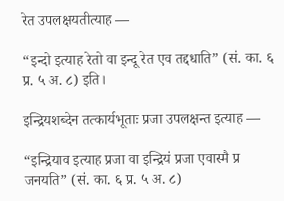रेत उपलक्षयतीत्याह —

“इन्दो इत्याह रेतो वा इन्दू रेत एव तद्दधाति” (सं. का. ६ प्र. ५ अ. ८) इति।

इन्द्रियशब्देन तत्कार्यभूताः प्रजा उपलक्षन्त इत्याह —

“इन्द्रियाव इत्याह प्रजा वा इन्द्रियं प्रजा एवास्मै प्र जनयति” (सं. का. ६ प्र. ५ अ. ८)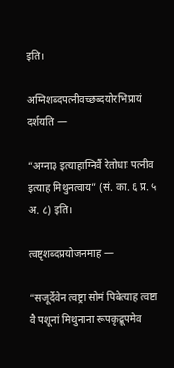इति।

अग्निशब्दपत्नीवच्छब्दयोरभिप्रायं दर्शयति —

“अग्ना३ इत्याहाग्निर्वै रेतोधाः पत्नीव इत्याह मिथुनत्वाय” (सं. का. ६ प्र. ५ अ. ८) इति।

त्वष्टृशब्दप्रयोजनमाह —

“सजूर्देवेन त्वष्ट्रा सोमं पिबेत्याह त्वष्टा वै पशूनां मिथुनाना रूपकृद्रूपमेव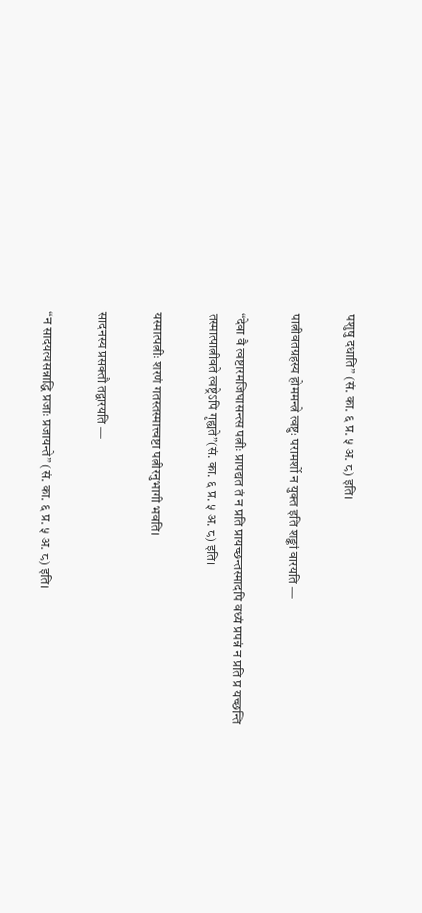पशुषु दधाति” (सं. का. ६ प्र. ५ अ. ८) इति।

पात्नीवतग्रहस्य होममन्त्रे त्वष्टुः परामर्शो न युक्त इति शङ्कां वारयति —

“देवा वै त्वष्टारमजिघासन्त्स पत्नीः प्रापद्यत तं न प्रति प्रायच्छन्तस्मादपि वध्यं प्रपन्नं न प्रति प्र यच्छन्ति तस्मात्पात्नीवते त्वष्ट्रेऽपि गृह्यते”(सं. का. ६ प्र. ५ अ. ८) इति।

यस्मात्पत्नीः शरणं गतस्तस्मात्त्वष्टा पत्नीरनुभागी भवति।

सादनस्य प्रसक्तौ तद्वारयति —

“न सादयत्यसन्नाद्धि प्रजाः प्रजायन्ते” (सं. का. ६ प्र. ५ अ. ८) इति।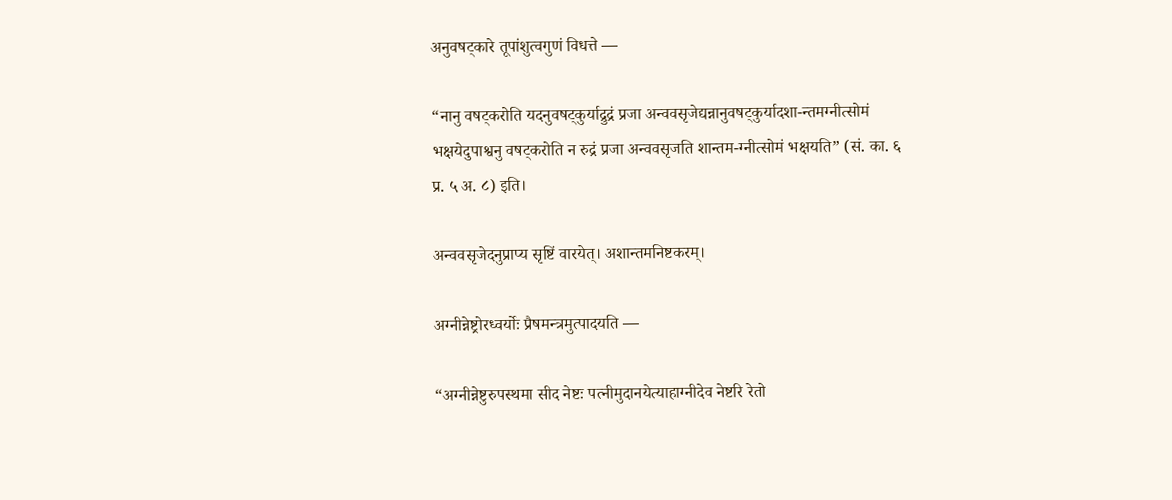अनुवषट्कारे तूपांशुत्वगुणं विधत्ते —

“नानु वषट्करोति यदनुवषट्कुर्याद्रुद्रं प्रजा अन्ववसृजेद्यन्नानुवषट्कुर्यादशा-न्तमग्नीत्सोमं भक्षयेदुपाश्वनु वषट्करोति न रुद्रं प्रजा अन्ववसृजति शान्तम-ग्नीत्सोमं भक्षयति” (सं. का. ६ प्र. ५ अ. ८) इति।

अन्ववसृजेदनुप्राप्य सृष्टिं वारयेत्। अशान्तमनिष्टकरम्।

अग्नीन्नेष्ट्रोरध्वर्योः प्रैषमन्त्रमुत्पादयति —

“अग्नीन्नेष्टुरुपस्थमा सीद नेष्टः पत्नीमुदानयेत्याहाग्नीदेव नेष्टरि रेतो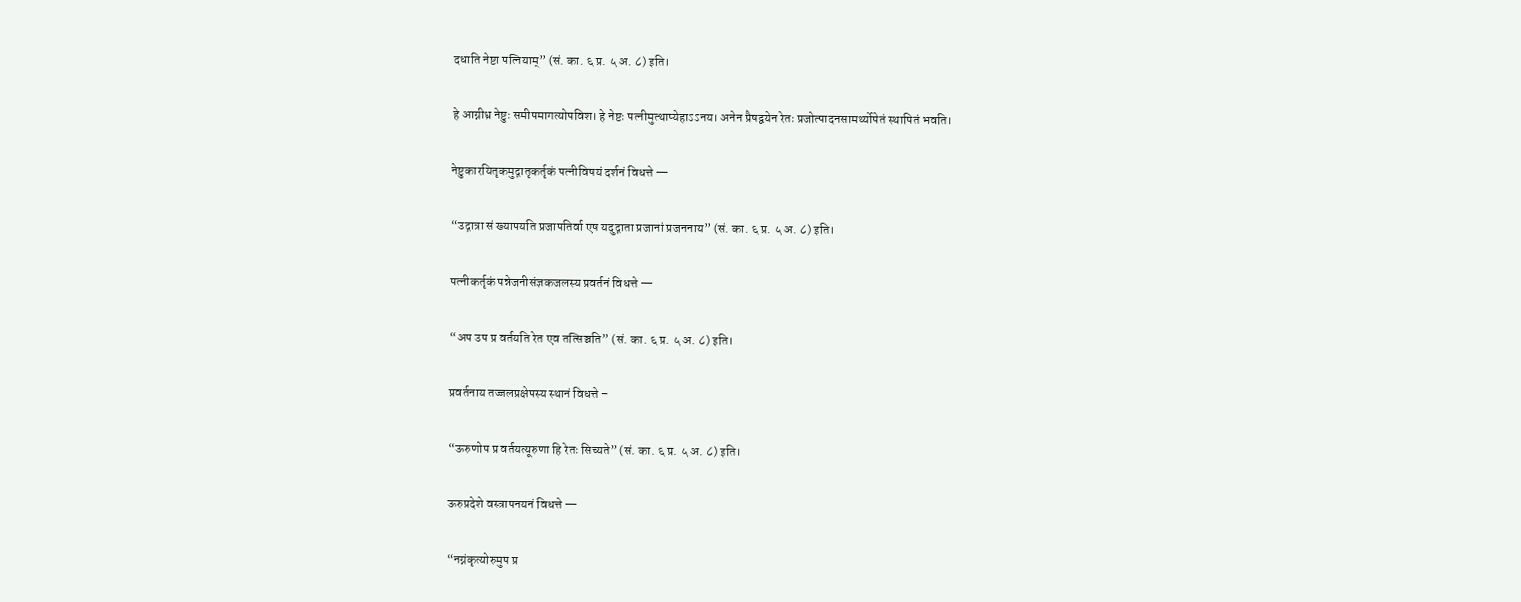दधाति नेष्टा पत्नियाम्” (सं. का. ६ प्र. ५ अ. ८) इति।

हे आग्नीध्र नेष्टुः समीपमागत्योपविश। हे नेष्टः पत्नीमुत्थाप्येहाऽऽनय। अनेन प्रैषद्वयेन रेतः प्रजोत्पादनसामर्थ्योपेतं स्थापितं भवति।

नेष्टुकारयितृकमुद्गातृकर्तृकं पत्नीविषयं दर्शनं विधत्ते —

“उद्गात्रा सं ख्यापयति प्रजापतिर्वा एष यदुद्गाता प्रजानां प्रजननाय” (सं. का. ६ प्र. ५ अ. ८) इति।

पत्नीकर्तृकं पन्नेजनीसंज्ञकजलस्य प्रवर्तनं विधत्ते —

“अप उप प्र वर्तयति रेत एव तत्सिञ्चति” (सं. का. ६ प्र. ५ अ. ८) इति।

प्रवर्तनाय तज्जलप्रक्षेपस्य स्थानं विधत्ते –

“ऊरुणोप प्र वर्तयत्यूरुणा हि रेतः सिच्यते” (सं. का. ६ प्र. ५ अ. ८) इति।

ऊरुप्रदेशे वस्त्रापनयनं विधत्ते —

“नग्नंकृत्योरुमुप प्र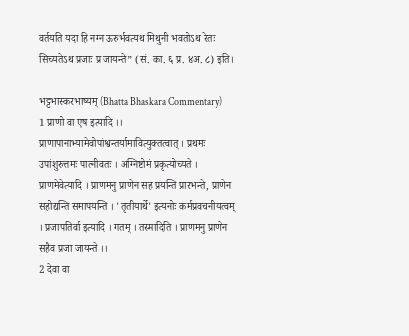वर्तयति यदा हि नग्न ऊरुर्भवत्यथ मिथुनी भवतोऽथ रेतः सिच्यतेऽथ प्रजाः प्र जायन्ते” (सं. का. ६ प्र. ४अ. ८) इति।

भट्टभास्करभाष्यम् (Bhatta Bhaskara Commentary)
1 प्राणो वा एष इत्यादि ।। प्राणापानाभ्यामेवोपांश्वन्तर्यामावित्युक्तत्वात् । प्रथमः उपांशुरुत्तमः पात्नीवतः । अग्निष्टोमं प्रकृत्योच्यते । प्राणमेवेत्यादि । प्राणमनु प्राणेन सह प्रयन्ति प्रारभन्ते, प्राणेन सहोद्यन्ति समापयन्ति । 'तृतीयार्थे' इत्यनोः कर्मप्रवचनीयत्वम् । प्रजापतिर्वा इत्यादि । गतम् । तस्मादिति । प्राणमनु प्राणेन सहैव प्रजा जायन्ते ।।
2 देवा वा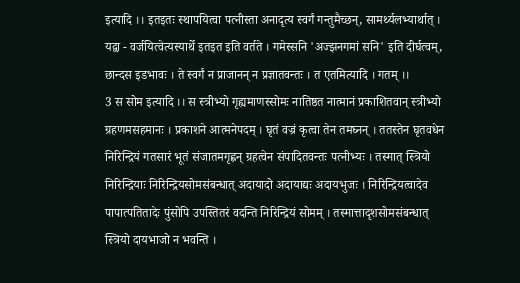इत्यादि ।। इतइतः स्थापयित्वा पत्नीस्ता अनादृत्य स्वर्गं गन्तुमैच्छन्, सामर्थ्यलभ्यार्थात् । यद्वा - वर्जयित्वेत्यस्यार्थे इतइत इति वर्तते । गमेस्सनि 'अज्झनगमां सनि' इति दीर्घत्वम्, छान्दस इडभावः । ते स्वर्गं न प्राजानन् न प्रज्ञातवन्तः । त एतमित्यादि । गतम् ।।
3 स सोम इत्यादि ।। स स्त्रीभ्यो गृह्यमाणस्सोमः नातिष्ठत नात्मानं प्रकाशितवान् स्त्रीभ्यो ग्रहणमसहमानः । प्रकाशने आत्मनेपदम् । घृतं वज्रं कृत्वा तेन तमघ्नन् । ततस्तेन घृतवधेन निरिन्द्रियं गतसारं भूतं संजातमगृह्णन् ग्रहत्वेन संपादितवन्तः पत्नीभ्यः । तस्मात् स्त्रियो निरिन्द्रियाः निरिन्द्रियसोमसंबन्धात् अदायादो अदायाद्यः अदायभुजः । निरिन्द्रियत्वादेव पापात्पतितादेः पुंसोपि उपस्तितरं वदन्ति निरिन्द्रियं सोमम् । तस्मात्तादृशसोमसंबन्धात् स्त्रियो दायभाजो न भवन्ति ।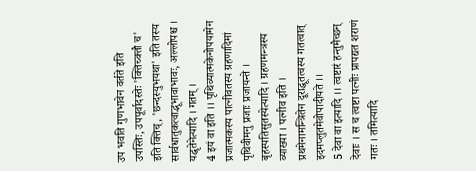उप भवति गुणभावेन वर्तते इति उपस्तिः, उपपूर्वादस्तेः 'क्तिच्क्तौ च' इति क्तिच्, 'छन्दस्युभयथा' इति तस्य सार्वधातुकत्वाद्भूभावाभावः, अल्लोपश्च । यद्घृतेनेत्यादि । गतम् ।
4 इयं वा इति ।। पृथिव्यात्मकेनोपयामेन प्रजात्मकस्य पात्नीवतस्य ग्रहणादिमां पृथिवीमनु प्रजाः प्रजायन्ते । बृहस्पतिसुतस्येत्यादि । ग्रहणमन्त्रस्य व्याख्या । पत्नीव इति । प्रथमेनामन्त्रितेन दूराद्धूतत्वस्य गतत्वात् इदमप्लुतमेवोपादीयते ।।
5 देवा वा इत्यादि ।। त्वष्टारं हन्तुमैच्छन् देवाः । स च त्वष्टा पत्नीः प्रापद्यत शराणं गतः । तमित्यादि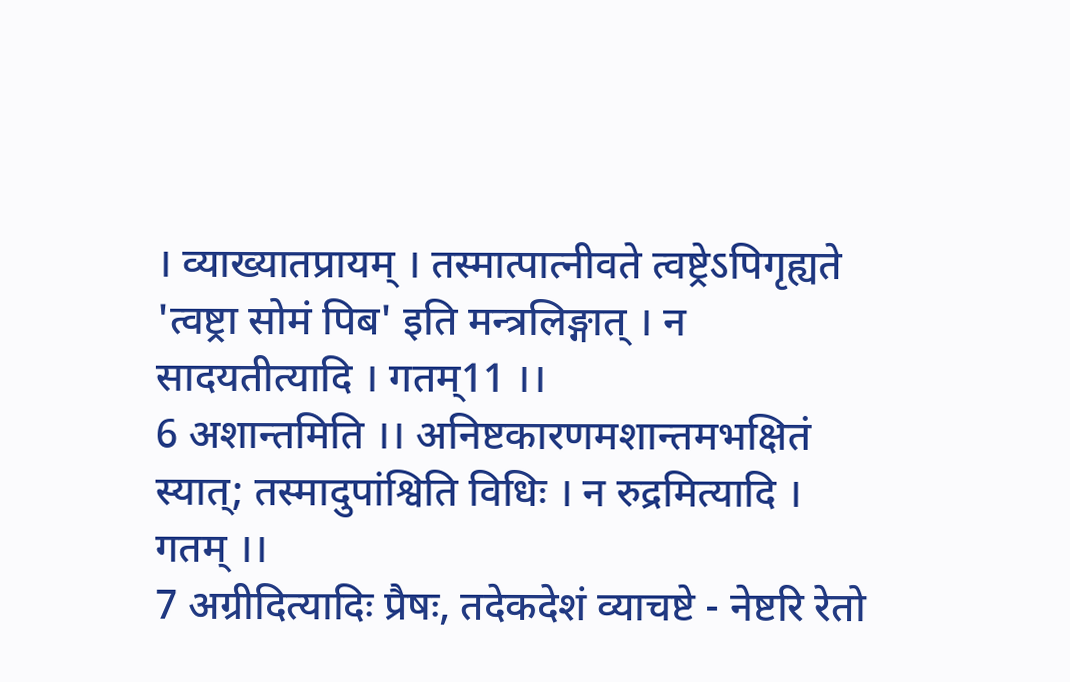। व्याख्यातप्रायम् । तस्मात्पात्नीवते त्वष्ट्रेऽपिगृह्यते 'त्वष्ट्रा सोमं पिब' इति मन्त्रलिङ्गात् । न सादयतीत्यादि । गतम्11 ।।
6 अशान्तमिति ।। अनिष्टकारणमशान्तमभक्षितं स्यात्; तस्मादुपांश्विति विधिः । न रुद्रमित्यादि । गतम् ।।
7 अग्रीदित्यादिः प्रैषः, तदेकदेशं व्याचष्टे - नेष्टरि रेतो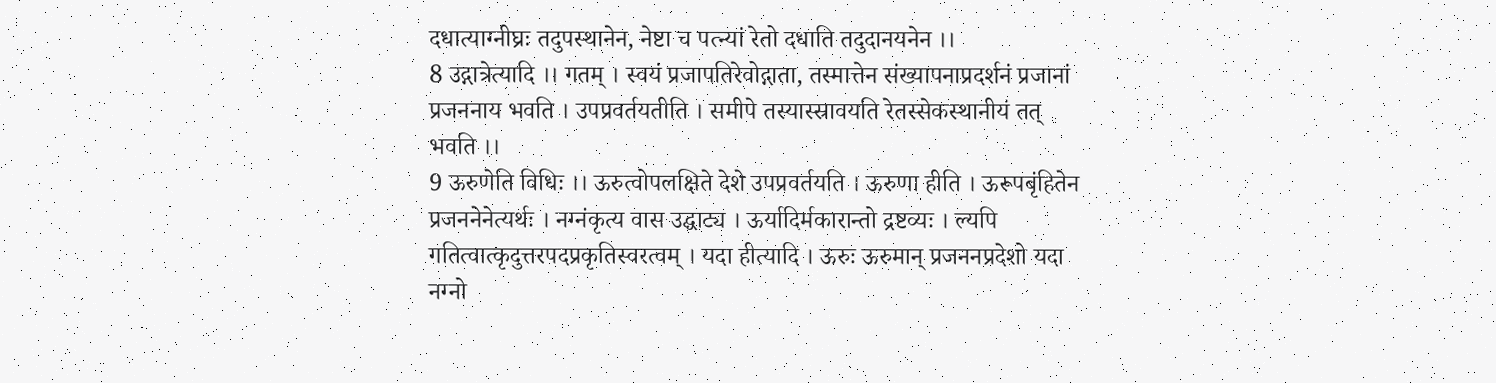दधात्याग्नीघ्रः तदुपस्थानेन, नेष्टा च पत्न्यां रेतो दधाति तदुदानयनेन ।।
8 उद्गात्रेत्यादि ।। गतम् । स्वयं प्रजापतिरेवोद्गाता, तस्मात्तेन संख्यापनाप्रदर्शनं प्रजानां प्रजननाय भवति । उपप्रवर्तयतीति । समीपे तस्यास्स्रावयति रेतस्सेकस्थानीयं तत् भवति ।।
9 ऊरुणेति विधिः ।। ऊरुत्वोपलक्षिते देशे उपप्रवर्तयति । ऊरुणा हीति । ऊरूपबृंहितेन प्रजननेनेत्यर्थः । नग्नंकृत्य वास उद्घाट्य । ऊर्यादिर्मकारान्तो द्रष्टव्यः । ल्यपि गतित्वात्कृदुत्तरपदप्रकृतिस्वरत्वम् । यदा हीत्यादि । ऊरुः ऊरुमान् प्रजननप्रदेशो यदा नग्नो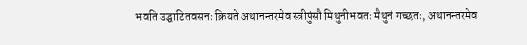भवति उद्घाटितवसनः क्रियते अथानन्तरमेव स्त्रीपुंसौ मिथुनीभवतः मैथुनं गच्छतः, अथानन्तरमेव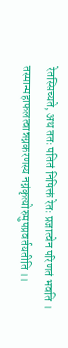रेतस्सिच्यते, अथ ततः पतितं निषिक्तं रेतः प्रजात्वेन परिणतं भवति । तस्मान्महाफलत्वान्नग्नकरणस्य नग्नंकृत्योरुमुपप्रवर्तयतीति ।।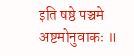इति षष्ठे पञ्चमे अष्टमोनुवाकः ॥